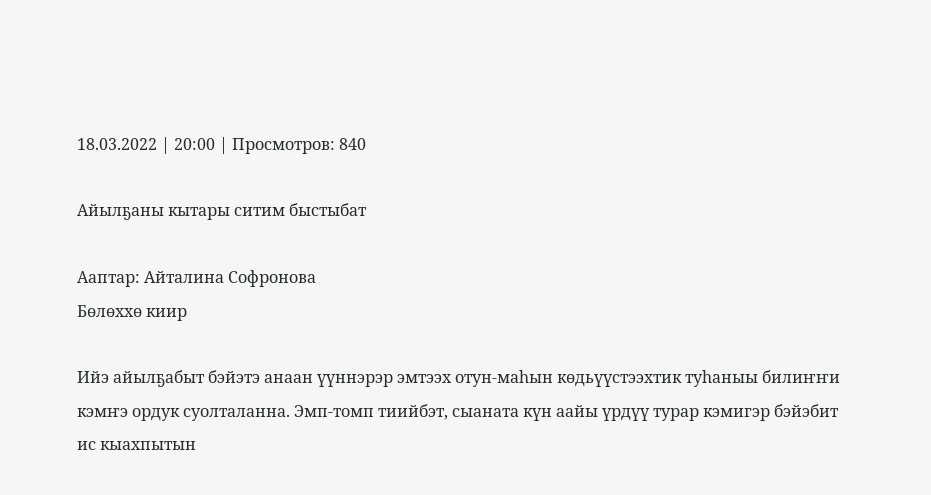18.03.2022 | 20:00 | Просмотров: 840

Айылҕаны кытары ситим быстыбат

Ааптар: Айталина Софронова
Бөлөххө киир

Ийэ айылҕабыт бэйэтэ анаан үүннэрэр эмтээх отун-маһын көдьүүстээхтик туһаныы билиҥҥи кэмҥэ ордук суолталанна. Эмп-томп тиийбэт, сыаната күн аайы үрдүү турар кэмигэр бэйэбит ис кыахпытын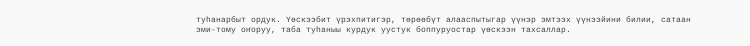туһанарбыт ордук. Үөскээбит үрэхпитигэр, төрөөбүт алааспытыгар үүнэр эмтээх үүнээйини билии, сатаан эми-тому оҥоруу, таба туһаныы курдук уустук боппуруостар үөскээн тахсаллар.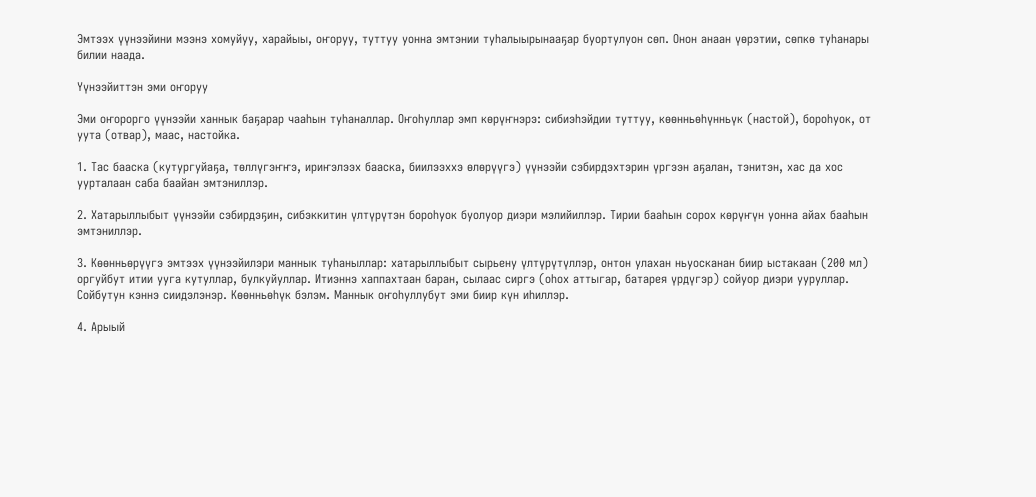Эмтээх үүнээйини мээнэ хомуйуу, харайыы, оҥоруу, туттуу уонна эмтэнии туһалыырынааҕар буортулуон сөп. Онон анаан үөрэтии, сөпкө туһанары билии наада.

Үүнээйиттэн эми оҥоруу

Эми оҥорорго үүнээйи ханнык баҕарар чааһын туһаналлар. Оҥоһуллар эмп көрүҥнэрэ: сибиэһэйдии туттуу, көөнньөһүнньүк (настой), бороһуок, от уута (отвар), маас, настойка.

1. Тас бааска (кутургуйаҕа, төллүгэҥҥэ, ириҥэлээх бааска, биилээххэ өлөрүүгэ) үүнээйи сэбирдэхтэрин үргээн аҕалан, тэнитэн, хас да хос уурталаан саба баайан эмтэниллэр.

2. Хатарыллыбыт үүнээйи сэбирдэҕин, сибэккитин үлтүрүтэн бороһуок буолуор диэри мэлийиллэр. Тирии бааһын сорох көрүҥүн уонна айах бааһын эмтэниллэр.

3. Көөнньөрүүгэ эмтээх үүнээйилэри маннык туһаныллар: хатарыллыбыт сырьену үлтүрүтүллэр, онтон улахан ньуосканан биир ыстакаан (200 мл) оргуйбут итии ууга кутуллар, булкуйуллар. Итиэннэ хаппахтаан баран, сылаас сиргэ (оһох аттыгар, батарея үрдүгэр) сойуор диэри ууруллар. Сойбутун кэннэ сиидэлэнэр. Көөнньөһүк бэлэм. Маннык оҥоһуллубут эми биир күн иһиллэр.

4. Арыый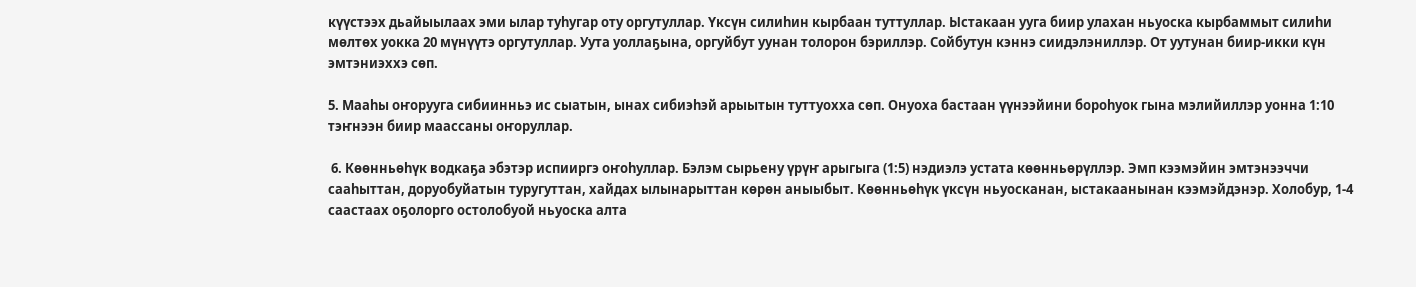күүстээх дьайыылаах эми ылар туһугар оту оргутуллар. Үксүн силиһин кырбаан туттуллар. Ыстакаан ууга биир улахан ньуоска кырбаммыт силиһи мөлтөх уокка 20 мүнүүтэ оргутуллар. Уута уоллаҕына, оргуйбут уунан толорон бэриллэр. Сойбутун кэннэ сиидэлэниллэр. От уутунан биир-икки күн эмтэниэххэ сөп.

5. Мааһы оҥорууга сибиинньэ ис сыатын, ынах сибиэһэй арыытын туттуохха сөп. Онуоха бастаан үүнээйини бороһуок гына мэлийиллэр уонна 1:10 тэҥнээн биир маассаны оҥоруллар.

 6. Көөнньөһүк водкаҕа эбэтэр испииргэ оҥоһуллар. Бэлэм сырьену үрүҥ арыгыга (1:5) нэдиэлэ устата көөнньөрүллэр. Эмп кээмэйин эмтэнээччи сааһыттан, доруобуйатын туругуттан, хайдах ылынарыттан көрөн аныыбыт. Көөнньөһүк үксүн ньуосканан, ыстакаанынан кээмэйдэнэр. Холобур, 1-4 саастаах оҕолорго остолобуой ньуоска алта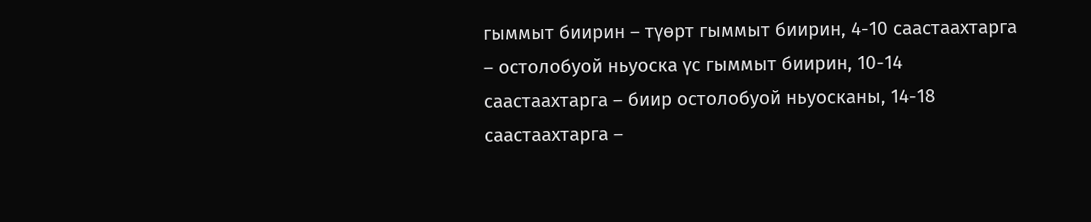гыммыт биирин – түөрт гыммыт биирин, 4-10 саастаахтарга – остолобуой ньуоска үс гыммыт биирин, 10-14 саастаахтарга – биир остолобуой ньуосканы, 14-18 саастаахтарга –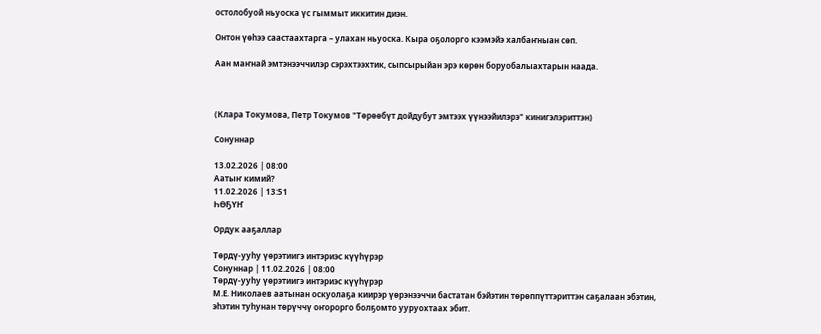остолобуой ньуоска үс гыммыт иккитин диэн.

Онтон үөһээ саастаахтарга – улахан ньуоска. Кыра оҕолорго кээмэйэ халбаҥныан сөп.

Аан маҥнай эмтэнээччилэр сэрэхтээхтик, сыпсырыйан эрэ көрөн боруобалыахтарын наада.



(Клара Токумова, Петр Токумов "Төрөөбүт дойдубут эмтээх үүнээйилэрэ" кинигэлэриттэн)

Сонуннар

13.02.2026 | 08:00
Аатыҥ кимий?
11.02.2026 | 13:51
ҺӨҔҮҤ

Ордук ааҕаллар

Төрдү-ууһу үөрэтиигэ интэриэс күүһүрэр
Сонуннар | 11.02.2026 | 08:00
Төрдү-ууһу үөрэтиигэ интэриэс күүһүрэр
М.Е. Николаев аатынан оскуолаҕа киирэр үөрэнээччи бастатан бэйэтин төрөппүттэриттэн саҕалаан эбэтин, эһэтин туһунан төрүччү оҥорорго болҕомто ууруохтаах эбит.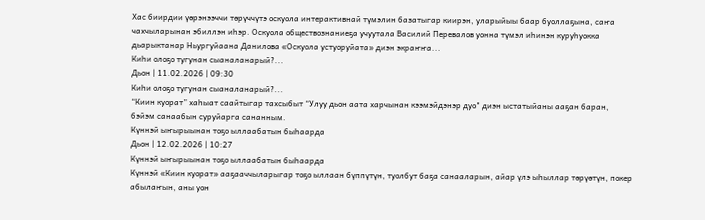Хас биирдии үөрэнээччи төрүччүтэ оскуола интерактивнай түмэлин базатыгар киирэн, уларыйыы баар буоллаҕына, саҥа чахчыларынан эбиллэн иһэр. Оскуола обществознаниеҕа учуутала Василий Перевалов уонна түмэл иһинэн куруһуокка дьарыктанар Ньургуйаана Данилова «Оскуола устуоруйата» диэн экраҥҥа...
Киһи олоҕо тугунан сыаналанарый?...
Дьон | 11.02.2026 | 09:30
Киһи олоҕо тугунан сыаналанарый?...
“Киин куорат” хаһыат саайтыгар тахсыбыт “Улуу дьон аата харчынан кээмэйдэнэр дуо" диэн ыстатыйаны ааҕан баран, бэйэм санаабын суруйарга сананным.
Күннэй ыҥырыынан тоҕо ыллаабатын быһаарда
Дьон | 12.02.2026 | 10:27
Күннэй ыҥырыынан тоҕо ыллаабатын быһаарда
Күннэй «Киин куорат» ааҕааччыларыгар тоҕо ыллаан бүппүтүн, туолбут баҕа санааларын, айар үлэ ыһыллар төрүөтүн, покер абылаҥын, аны уон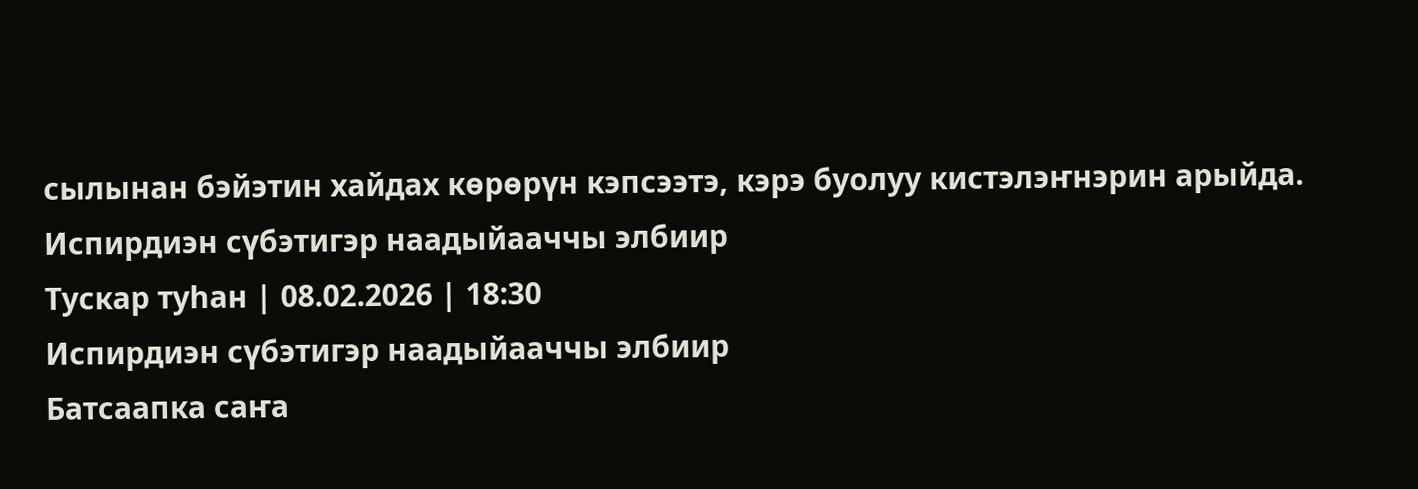сылынан бэйэтин хайдах көрөрүн кэпсээтэ, кэрэ буолуу кистэлэҥнэрин арыйда.
Испирдиэн сүбэтигэр наадыйааччы элбиир
Тускар туһан | 08.02.2026 | 18:30
Испирдиэн сүбэтигэр наадыйааччы элбиир
Батсаапка саҥа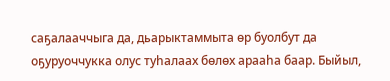саҕалааччыга да, дьарыктаммыта өр буолбут да оҕуруоччукка олус туһалаах бөлөх арааһа баар. Быйыл,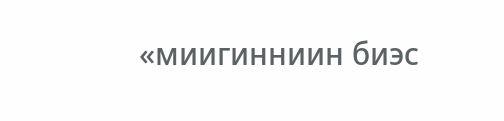«миигинниин биэс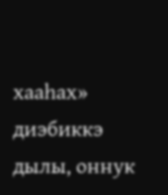хааһах» диэбиккэ дылы, оннук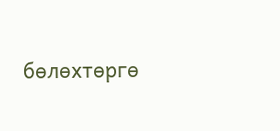бөлөхтөргө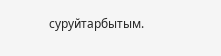суруйтарбытым.